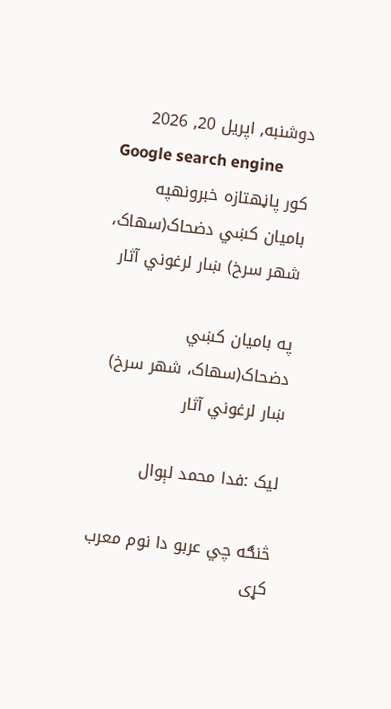دوشنبه, اپریل 20, 2026
Google search engine
کور پاڼهتازه خبرونهپه باميان کښي دضحاک(سهاک، شهر سرخ) ښار لرغوني آثار

په باميان کښي دضحاک(سهاک، شهر سرخ) ښار لرغوني آثار

لیک :فدا محمد لېوال

څنګه چي عربو دا نوم معرب کړی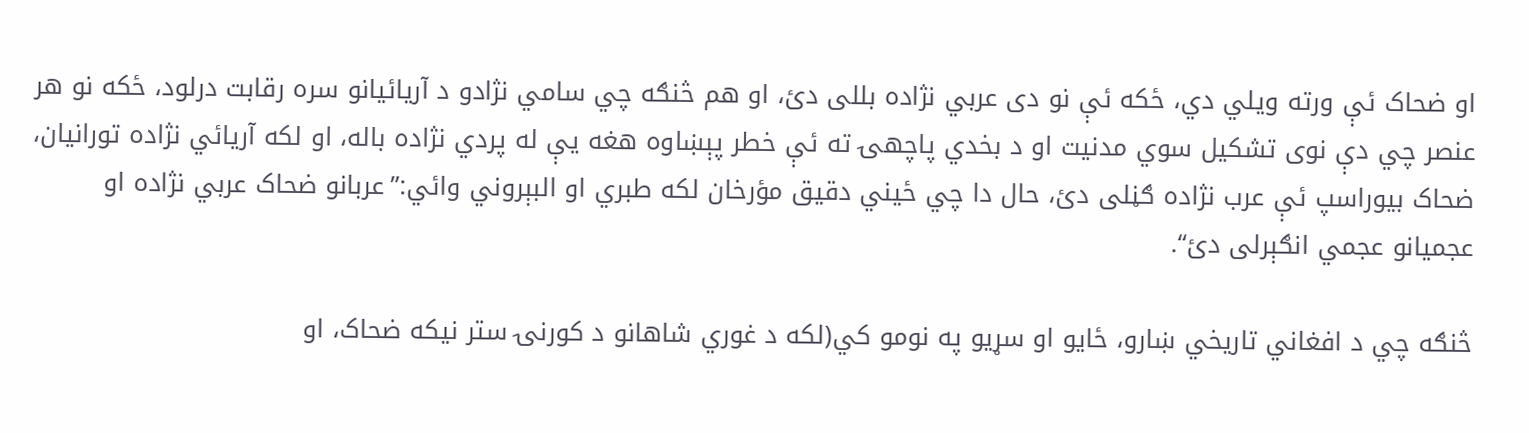او ضحاک ئې ورته ويلي دي، ځکه ئې نو دی عربي نژاده بللی دئ، او هم څنګه چي سامي نژادو د آريائيانو سره رقابت درلود، ځکه نو هر عنصر چي دې نوی تشکيل سوي مدنيت او د بخدي پاچهۍ ته ئې خطر پېښاوه هغه يې له پردي نژاده باله، او لکه آريائي نژاده تورانيان، ضحاک بيوراسپ ئې عرب نژاده ګڼلی دئ، حال دا چي ځيني دقيق مؤرخان لکه طبري او البېروني وائي:”عربانو ضحاک عربي نژاده او عجميانو عجمي انګېرلی دئ“.

څنګه چي د افغاني تاريخي ښارو، ځايو او سړيو په نومو کي(لکه د غوري شاهانو د کورنۍ ستر نيکه ضحاک، او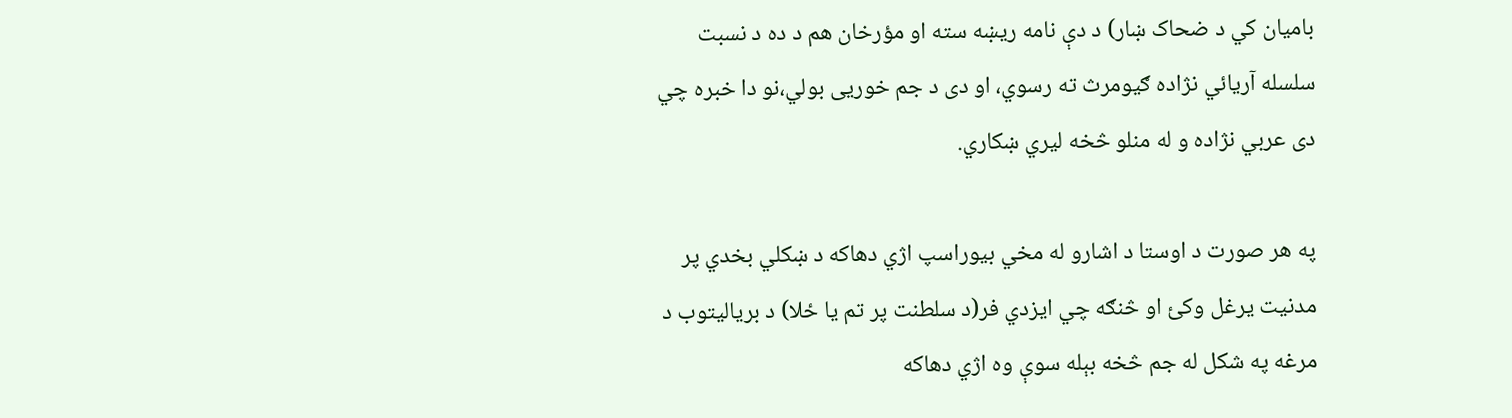باميان کي د ضحاک ښار) د دې نامه ريښه سته او مؤرخان هم د ده د نسبت سلسله آريائي نژاده ګيومرث ته رسوي، او دی د جم خوريی بولي،نو دا خبره چي دی عربي نژاده و له منلو څخه ليري ښکاري.

په هر صورت د اوستا د اشارو له مخي بيوراسپ اژي دهاکه د ښکلي بخدي پر مدنيت يرغل وکئ او څنګه چي ايزدي فر(د سلطنت پر تم يا ځلا) د برياليتوب د مرغه په شکل له جم څخه بېله سوې وه اژي دهاکه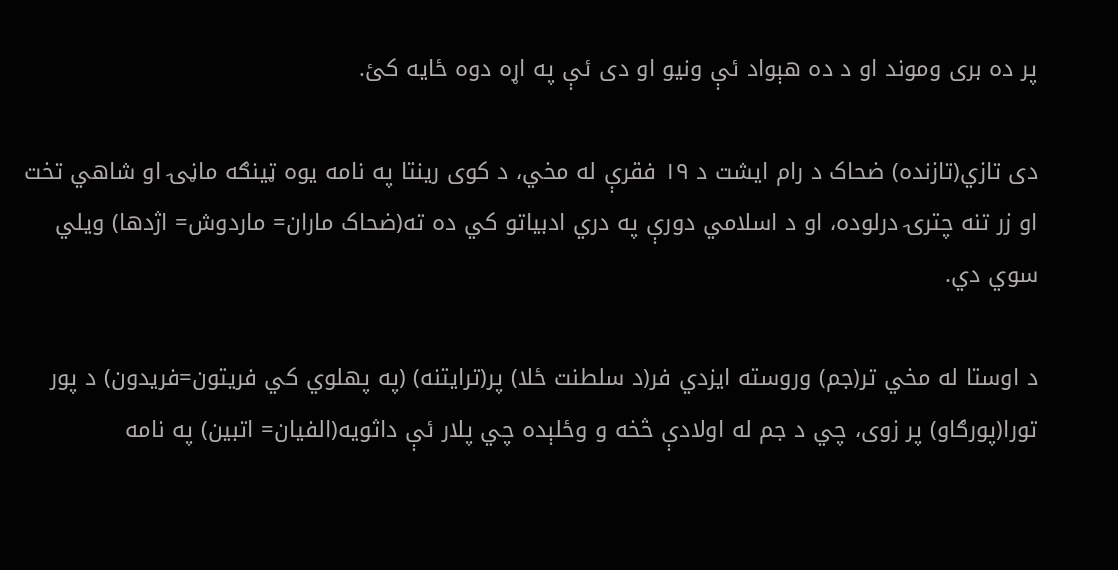پر ده بری وموند او د ده هېواد ئې ونيو او دی ئې په اړه دوه ځايه کئ.

دی تازي(تازنده) ضحاک د رام ايشت د ۱۹ فقرې له مخي، د کوی رينتا په نامه يوه ټينګه ماڼۍ او شاهي تخت او زر تنه چترۍ درلوده، او د اسلامي دورې په دري ادبياتو کي ده ته(ضحاک ماران= ماردوش= اژدها) ويلي سوي دي.

د اوستا له مخي تر(جم) وروسته ايزدي فر(د سلطنت ځلا) پر(ترايتنه) (په پهلوي کي فريتون=فريدون) د پور تورا(پورګاو) پر زوی، چي د جم له اولادې څخه و وځلېده چي پلار ئې داثويه(الفيان= اتبين) په نامه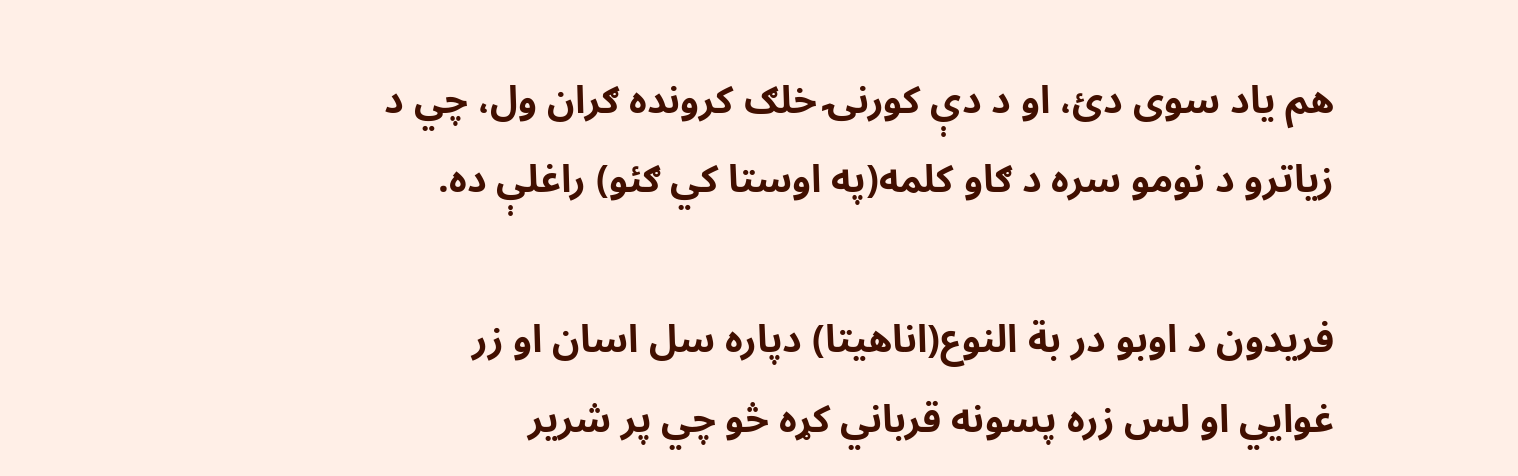هم ياد سوی دئ، او د دې کورنۍ خلګ کرونده ګران ول، چي د زياترو د نومو سره د ګاو کلمه(په اوستا کي ګئو) راغلې ده.

فريدون د اوبو در بة النوع(اناهيتا) دپاره سل اسان او زر غوايي او لس زره پسونه قرباني کړه څو چي پر شرير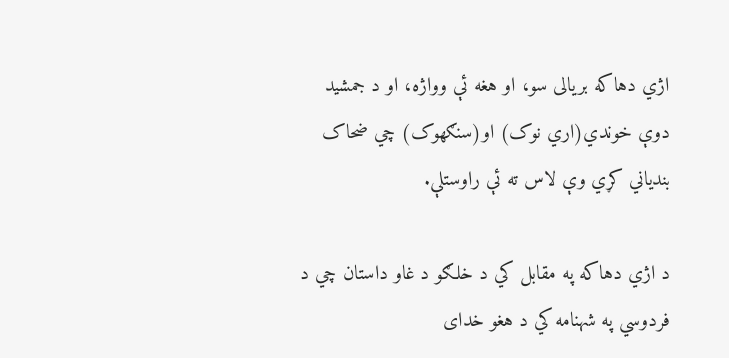اژي دهاکه بريالی سو، او هغه ئې وواژه، او د جمشيد دوې خوندي(اري نوک) او(سنګهوک) چي ضحاک بندياني کړي وې لاس ته ئې راوستلې.

د اژي دهاکه په مقابل کي د خلګو د غاو داستان چي د فردوسي په شهنامه کي د هغو خدای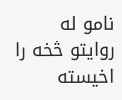نامو له روايتو څخه را اخيسته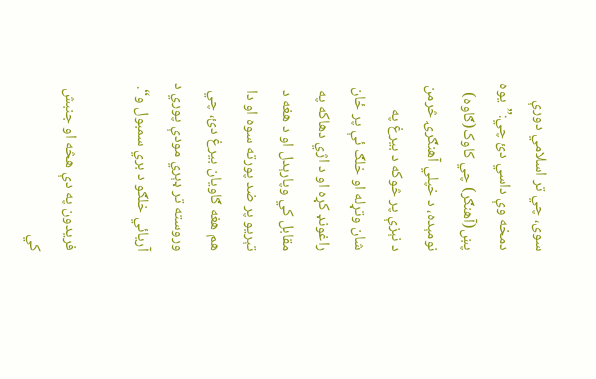سوی، چي تر اسلامي دورې دمخه وې داسي دئ چي:”يوه پښ(آهنګر) چي کاوک(ګاوه) نومېده، د خپلي آهنګرۍ څرمن د نېزې پر څوکه د بيرغ په شان وتړله او خلګ ئې پر ځان راغونډ کړه او د اژي دهاکه په مقابل کي وپارېدل او د هغه د تېريو پر ضد پورته سوه او دا هم هغه ګاويان بيرغ دئ، چي وروسته تر ډېري مودې پوري د آريائي خلګو د بري سمبول و“.

فريدون په دې هڅه او جنبش کي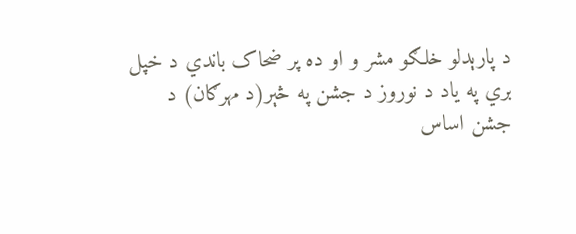د پارېدلو خلګو مشر و او ده پر ضحاک باندي د خپل بري په ياد د نوروز د جشن په څېر(د مهرګان) د جشن اساس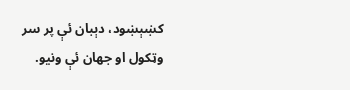کښېښود، دېبان ئې پر سر وټکول او جهان ئې ونيو.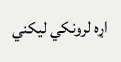اړه لرونکي ليکني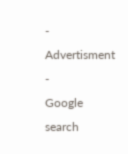- Advertisment -
Google search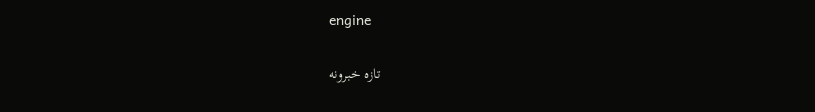engine

تازه خبرونه